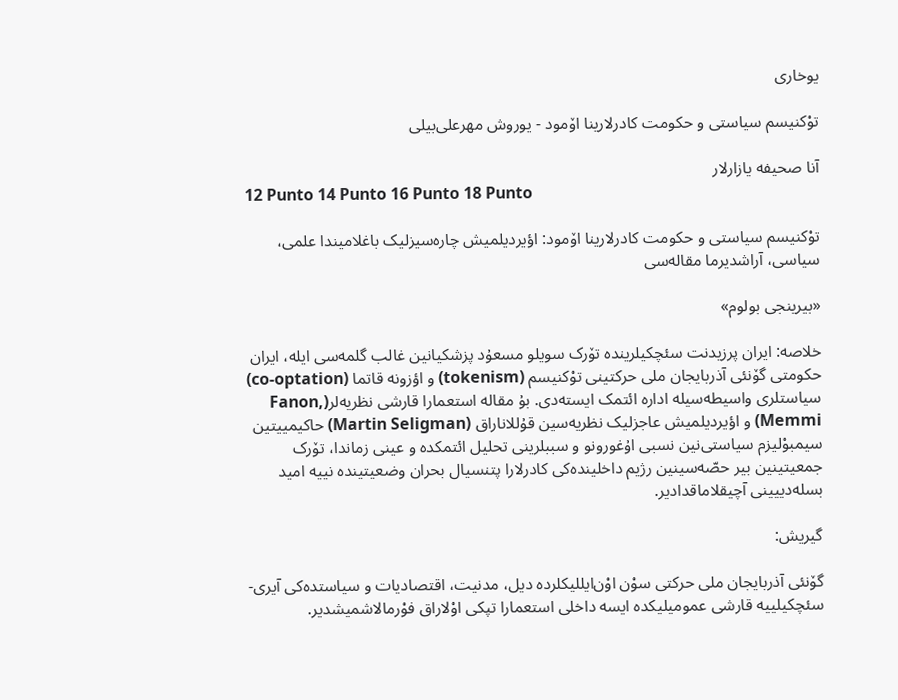یوخاری

توْکنیسم سیاستی و حکومت کادرلارینا اۆمود - یوروش مهرعلی‌بیلی

آنا صحیفه یازارلار
12 Punto 14 Punto 16 Punto 18 Punto

توْکنیسم سیاستی و حکومت کادرلارینا اۆمود: اؤیردیلمیش چاره‌سیزلیک باغلامیندا علمی، سیاسی، آراشدیرما مقاله‌سی

«بیرینجی بولوم»

خلاصه‌: ایران پرزیدنت سئچکیلرینده تۆرک سویلو مسعۇد پزشکیانین غالب گلمه‌سی ایله‌، ایران حکومتی گۆنئی آذربایجان ملی حرکتینی توْکنیسم (tokenism) و اؤزونه قاتما (co-optation) سیاستلری واسیطه‌سیله اداره ائتمک ایسته‌دی. بۇ مقاله استعمارا قارشی نظریه‌لر(Fanon, Memmi) و اؤیردیلمیش عاجزلیک نظریه‌سین قۇللاناراق (Martin Seligman) حاکیمییتین سیمبوْلیزم سیاستی‌نین نسبی اۇغورونو و سببلرینی تحلیل ائتمکده و عینی زماندا، تۆرک جمعیتینین بیر حصّه‌سینین رژیم داخلینده‌کی کادرلارا پتنسیال بحران وضعیتینده نییه امید بسله‌دییینی آچیقلاماقدادیر.

گیریش:

گۆنئی آذربایجان ملی حرکتی سوْن اوْن‌ایللیکلرده دیل، مدنیت، اقتصادیات و سیاستده‌کی آیری-سئچکیلییه قارشی عمومیلیکده ایسه داخلی استعمارا تپکی اوْلاراق فوْرمالاشمیشدیر.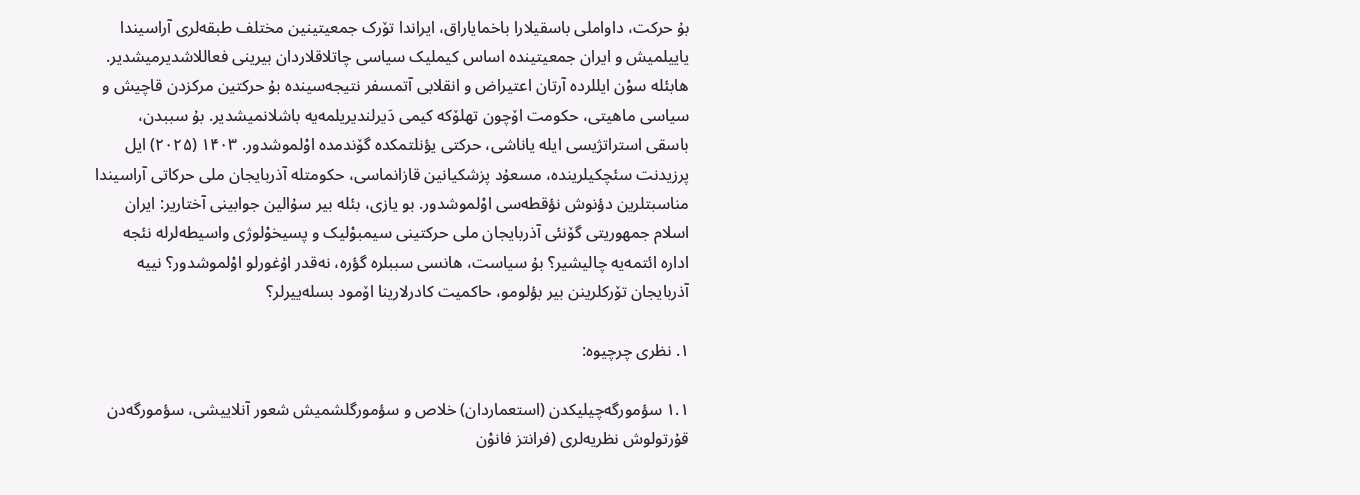بۇ حرکت، داواملی باسقیلارا باخمایاراق، ایراندا تۆرک جمعیتینین مختلف طبقه‌لری آراسیندا یاییلمیش و ایران جمعیتینده اساس کیملیک سیاسی چاتلاقلاردان بیرینی فعاللاشدیرمیشدیر. هابئله سوْن ایللرده آرتان اعتیراض و انقلابی آتمسفر نتیجه‌سینده بۇ حرکتین مرکزدن قاچیش و سیاسی ماهیتی، حکومت اۆچون تهلۆکه کیمی دَیرلندیریلمه‌یه باشلانمیشدیر. بۇ سببدن، باسقی استراتژیسی ایله یاناشی، حرکتی یؤنلتمکده گۆندمده اوْلموشدور. ۱۴۰۳ (۲۰۲۵) ایل پرزیدنت سئچکیلرینده‌، مسعۇد پزشکیانین قازانماسی، حکومتله آذربایجان ملی حرکاتی‌ آراسیندا مناسبتلرین دؤنوش نؤقطه‌سی اوْلموشدور. بو یازی، بئله بیر سۇالین جوابینی آختاریر: ایران اسلام جمهوریتی گۆنئی آذربایجان ملی حرکتینی سیمبوْلیک و پسیخوْلوژی واسیطه‌لرله نئجه اداره ائتمه‌یه چالیشیر؟ بۇ سیاست، هانسی سببلره گؤره، نه‌قدر اۇغورلو اوْلموشدور؟ نییه آذربایجان تۆرکلرینن بیر بؤلومو، حاکمیت کادرلارینا اۆمود بسله‌ییرلر؟

۱. نظری چرچیوه‌:

۱.۱ سؤمورگه‌چیلیکدن (استعماردان) خلاص و سؤمورگلشمیش شعور آنلاییشی، سؤمورگه‌دن قۇرتولوش نظریه‌لری (فرانتز فانوْن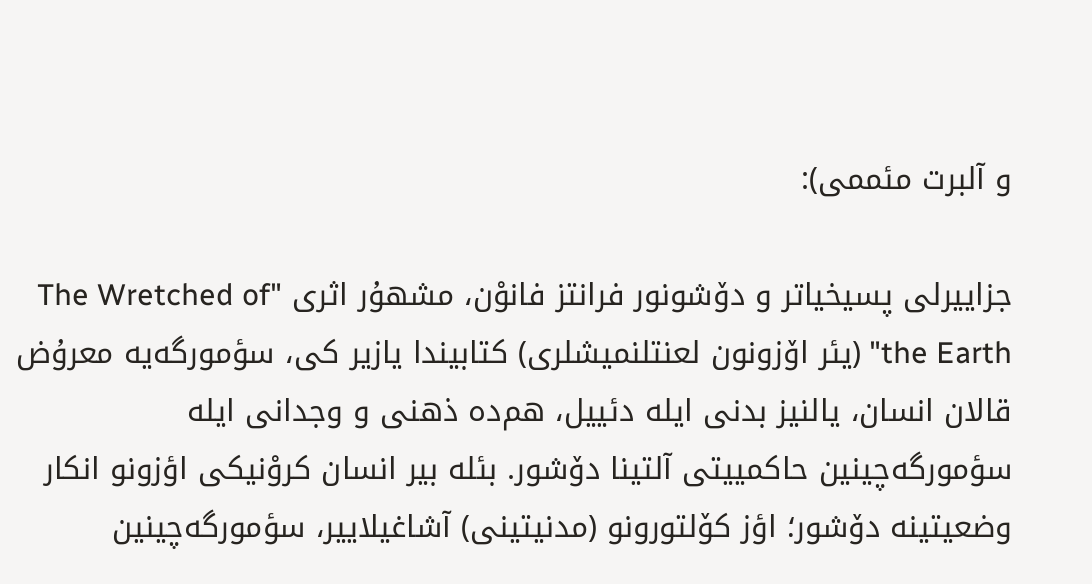و آلبرت مئممی):

جزاییرلی پسیخیاتر و دۆشونور فرانتز فانوْن، مشهۇر اثری "The Wretched of the Earth" (یئر اۆزونون لعنتلنمیشلری) کتابیندا یازیر کی، سؤمورگه‌یه معرۇض قالان انسان، یالنیز بدنی ایله دئییل، هم‌ده ذهنی و وجدانی ایله سؤمورگه‌چینین حاکمییتی آلتینا دۆشور. بئله بیر انسان کروْنیکی اؤزونو انکار وضعیتینه دۆشور؛ اؤز کۆلتورونو (مدنیتینی) آشاغیلاییر، سؤمورگه‌چینین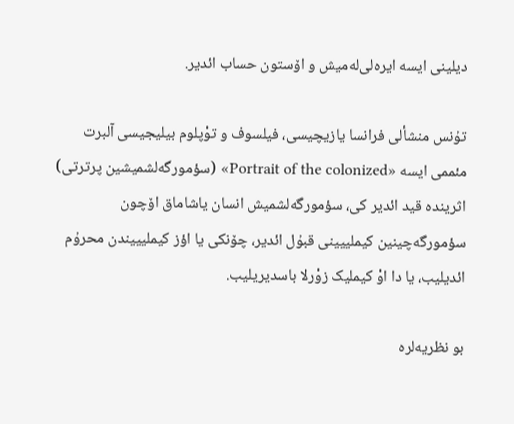دیلینی ایسه ایره‌لی‌له‌میش و اۆستون حساب ائدیر.

تۇنس منشألی فرانسا یازیچیسی، فیلسوف و توْپلوم بیلیجیسی آلبرت مئممی ایسه «Portrait of the colonized» (سؤمورگه‌لشمیشین پرترتی) اثرینده قید ائدیر کی، سؤمورگه‌لشمیش انسان یاشاماق اۆچون سؤمورگه‌چینین کیملییینی قبۇل ائدیر، چۆنکی یا اؤز کیملیییندن محرۇم ائدیلیب، یا دا اوْ کیملیک زوْرلا باسدیریلیب.

بو نظریه‌لره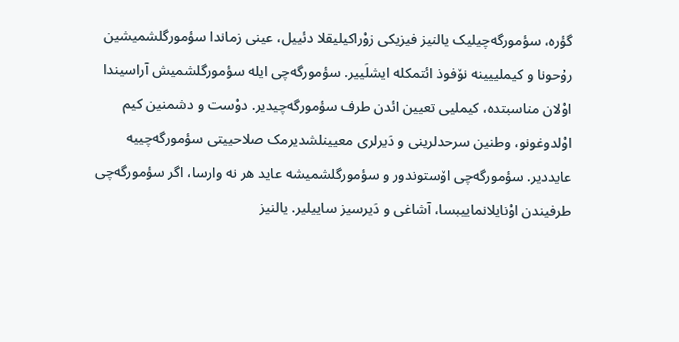گؤره، سؤمورگه‌چیلیک یالنیز فیزیکی زوْراکیلیقلا دئییل، عینی زماندا سؤمورگلشمیشین رۇحونا و کیملییینه نۆفوذ ائتمکله ایشلَییر. سؤمورگه‌چی ایله سؤمورگلشمیش آراسیندا اوْلان مناسبتده، کیملیی تعیین ائدن طرف سؤمورگه‌چیدیر. دوْست و دشمنین کیم اوْلدوغونو، وطنین سرحدلرینی و دَیرلری معیینلشدیرمک صلاحییتی سؤمورگه‌چییه عایددیر. سؤمورگه‌چی اۆستوندور و سؤمورگلشمیشه عاید هر نه وارسا، اگر سؤمورگه‌چی طرفیندن اوْنایلانماییبسا، آشاغی و دَیرسیز ساییلیر. یالنیز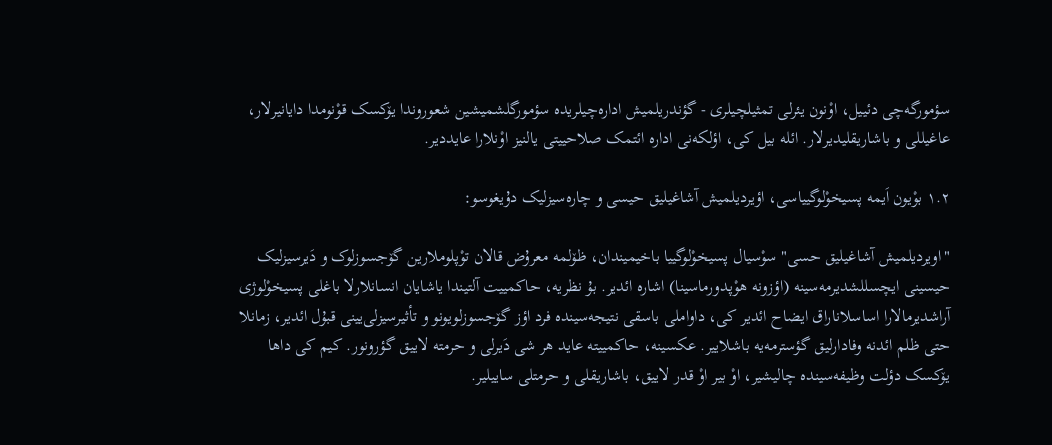سؤمورگه‌چی دئییل، اوْنون یئرلی تمثیلچیلری - گؤندریلمیش اداره‌چیلریده سؤمورگلشمیشین شعوروندا یۆکسک قوْنومدا دایانیرلار، عاغیللی و باشاریقلیدیرلار. ائله بیل کی، اؤلکه‌نی اداره ائتمک صلاحییتی یالنیز اوْنلارا عایددیر.

۱.۲ بوْیون اَیمه پسیخوْلوگییاسی، اؤیردیلمیش آشاغیلیق حیسی و چاره‌سیزلیک دۇیغوسو:

"اویردیلمیش آشاغیلیق حسی" سوْسیال پسیخوْلوگییا باخیمیندان، ظۆلمه معرۇض قالان توْپلوملارین گۆجسوزلوک و دَیرسیزلیک حیسینی ایچسللشدیرمه‌سینه (اؤزونه هوْپدورماسینا) اشاره ائدیر. بۇ نظریه‌، حاکمییت آلتیندا یاشایان انسانلارلا باغلی پسیخوْلوژی آراشدیرمالارا اساسلاناراق ایضاح ائدیر کی، داواملی باسقی نتیجه‌سینده فرد اؤز گۆجسوزلویونو و تأثیرسیزلی‌یینی قبۇل ائدیر، زمانلا حتی ظلم ائدنه وفادارلیق گؤسترمه‌یه باشلاییر. عکسینه، حاکمییته عاید هر شی دَیرلی و حرمته لاییق گؤرونور. کیم کی داها یۆکسک دؤلت وظیفه‌سینده چالیشیر، اوْ بیر اوْ قدر لاییق، باشاریقلی و حرمتلی ساییلیر.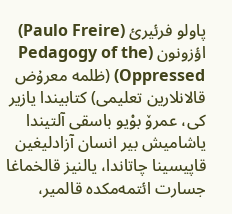پاولو فرئیرئ (Paulo Freire) اؤزونون (Pedagogy of the Oppressed) (ظلمه معرۇض قالانلارین تعلیمی) کتابیندا یازیر کی، عمرۆ بوْیو باسقی آلتیندا یاشامیش بیر انسان آزادلیغین قاپیسینا چاتاندا، یالنیز قالخماغا جسارت ائتمه‌مکده قالمیر،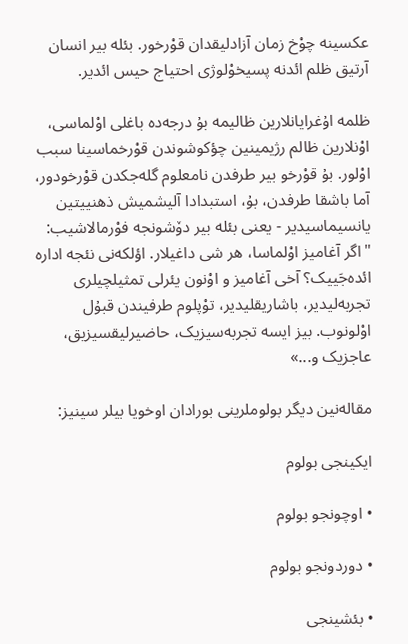عکسینه چوْخ زمان آزادلیقدان قوْرخور. بئله بیر انسان آرتیق ظلم ائدنه پسیخوْلوژی احتیاج حیس ائدیر.

ظلمه اۇغرایانلارین ظالیمه بۇ درجه‌ده باغلی اوْلماسی، اوْنلارین ظالم رژیمینین چؤکوشوندن قوْرخماسینا سبب اوْلور. بۇ قوْرخو بیر طرفدن نامعلوم گله‌جکدن قوْرخودور، آما باشقا طرفدن، بۇ، استبدادا آلیشمیش ذهنییتین یانسیماسیدیر - یعنی بئله بیر دۆشونجه فوْرمالاشیب: "اگر آغامیز اوْلماسا، هر شی داغیلار. اؤلکه‌نی نئجه اداره ائده‌جَییک؟ آخی آغامیز و اوْنون یئرلی تمثیلچیلری تجربه‌لیدیر، باشاریقلیدیر، توْپلوم طرفیندن قبۇل اوْلونوب. بیز ایسه تجربه‌سیزیک، حاضیرلیقسیزیق، عاجزیک و...»

مقاله‌نین دیگر بولوملرینی بورادان اوخویا بیلر سینیز:

ایکینجی بولوم

• اوچونجو بولوم

• دوردونجو بولوم

• بئشینجی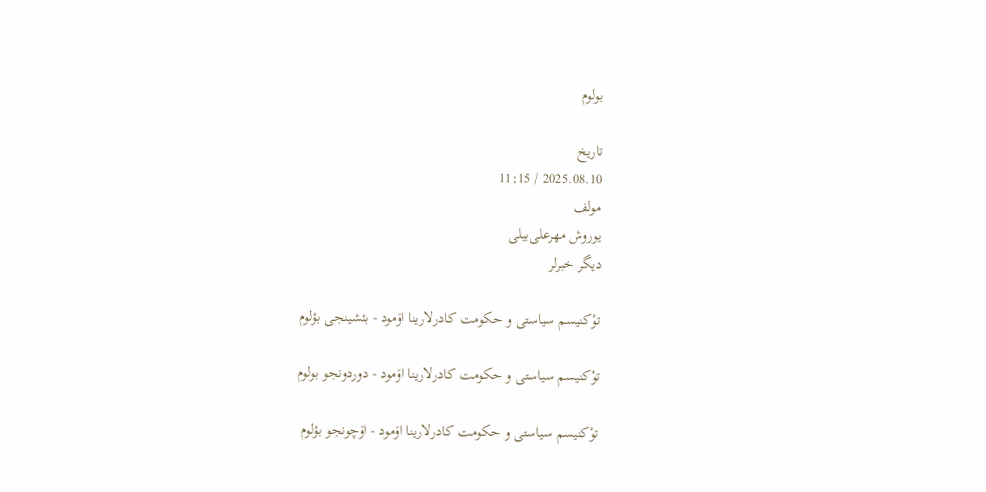بولوم

تاریخ
2025.08.10 / 11:15
مولف
یوروش مهرعلی‌بیلی
دیگر خبرلر

توْکنیسم سیاستی و حکومت کادرلارینا اۆمود - بئشینجی بؤلوم

توْکنیسم سیاستی و حکومت کادرلارینا اۆمود - دوردونجو بولوم

توْکنیسم سیاستی و حکومت کادرلارینا اۆمود - اۆچونجو بؤلوم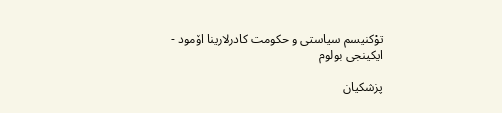توْکنیسم سیاستی و حکومت کادرلارینا اۆمود - ایکینجی بولوم

پزشکیان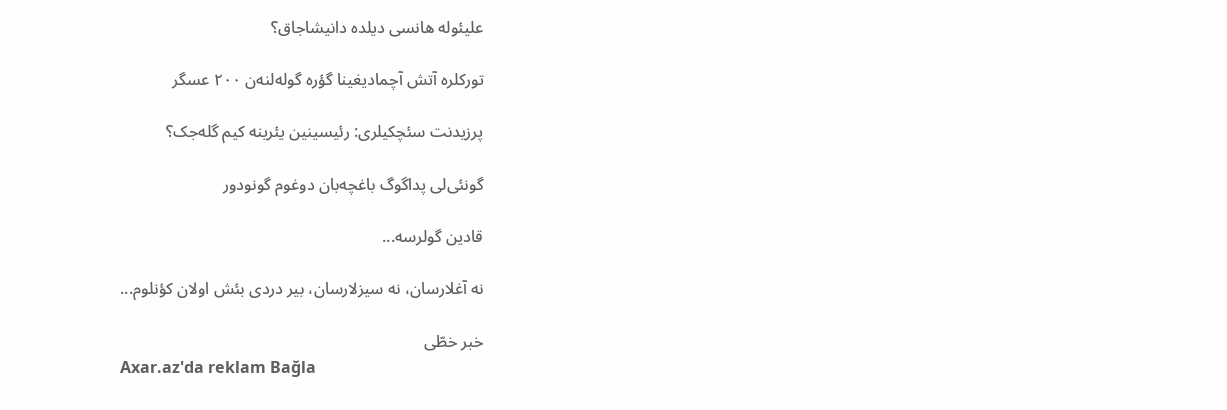علیئوله هانسی دیلده دانیشاجاق؟

تورکلره آتش آچمادیغینا گؤره گوله‌لنه‌ن ۲۰۰ عسگر

پرزیدنت سئچکیلری: رئیسینین یئرینه کیم گله‌جک؟

گونئی‌لی پداگوگ باغچه‌بان دوغوم گونودور

قادین گولرسه...

نه آغلارسان، نه سیزلارسان، بیر دردی بئش اولان کؤنلوم...

خبر خطّی
Axar.az'da reklam Bağla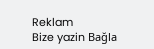Reklam
Bize yazin Bağla